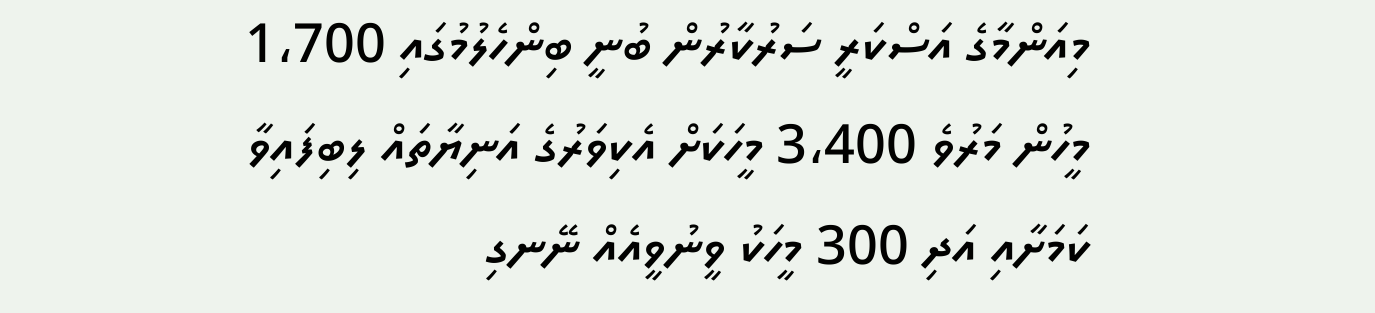މިއަންމާގެ އަސްކަރީ ސަރުކާރުން ބުނީ ބިންހެލުމުގައި 1،700 މީހުން މަރުވެ 3،400 މީހަކަށް އެކިވަރުގެ އަނިޔާތައް ލިބިފައިވާ ކަމަށާއި އަދި 300 މީހަކު ވީނުވީއެއް ނޭނގި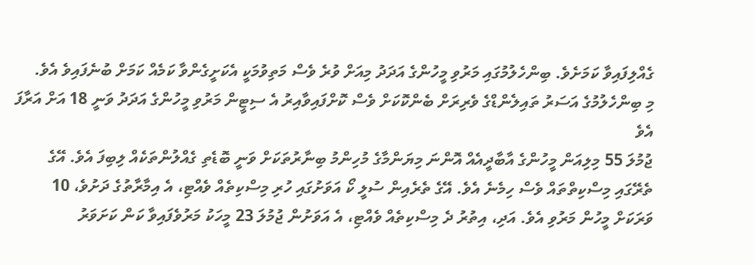ގެއްލިފައިވާ ކަމަށެވެ. ބިންހެލުމުގައި މަރުވި މީހުންގެ އަދަދު މިއަށް ވުރެ ވެސް މަތިވުމަކީ އެކަށީގެންވާ ކަމެއް ކަމަށް ބުނެފައިވެ އެވެ.
މި ބިންހެލުމުގެ އަސަރު ތައިލެންޑްގެ ވެރިރަށް ބެންކޮކަށް ވެސް ކޮށްފައިވާއިރު އެ ސިޓީން މަރުވި މީހުންގެ އަދަދު ވަނީ 18 އަށް އަރާފަ އެވެ
ޖުމުލަ 55 މިލިއަން މީހުންގެ އާބާދީއެއް އޮންނަ މިޔަންމާގެ މުހިންމު ބިނާރުތަކަށް ވަނީ ބޮޑެތި ގެއްލުންތަކެއް ލިބިފަ އެވެ. އޭގެ ތެރޭގައި މިސްކިތްތައް ވެސް ހިމެނެ އެވެ. އޭގެ ތެރެއިން ސުލީ ކޯ އަވަށުގައި ހުރި މިސްކިތެއް ވެއްޓި، އެ އިމާރާތުގެ ދަށުވެ، 10 ވަރަކަށް މީހުން މަރުވި އެވެ. އަދި، އިތުރު ދެ މިސްކިތެއް ވެއްޓި، އެ އަވަށުން ޖުމުލަ 23 މީހަކު މަރުވެފައިވާ ކަން ކަށަވަރު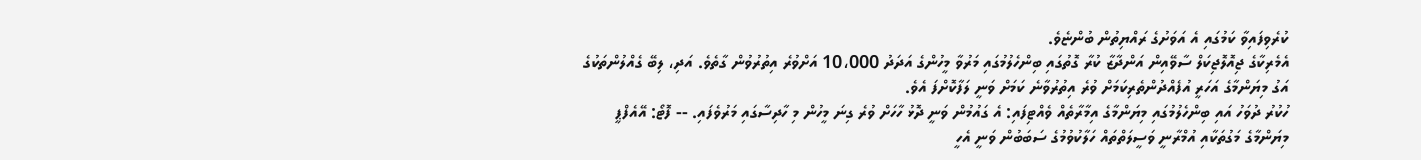ކުރެވިފައިވާ ކަމުގައި އެ އަވަށުގެ ރައްޔިތުން ބުންޏެވެ.
އެމެރިކާގެ ޖިއޮލޮޖިކަލް ސާވޭއިން އަންދާޒާ ކުރާ ގޮތުގައި ބިންހެލުމުގައި މަރުވާ މީހުންގެ އަދަދު 10،000 އަށްވުރެ އިތުރުވުން ގާތެވެ. އަދި، ލިބޭ ގެއްލުންތަކުގެ އަގު މިޔަންމާގެ އަހަރީ އުފެއްދުންތެރިކަމަށް ވުރެ އިތުރުވާނެ ކަމަށް ވަނީ ލަފާކޮށްފަ އެވެ.
ހުކުރު ދުވަހު އައި ބިންހެލުމުގައި މިޔަންމާގެ އިމާރާތެއް ވެއްޓިފައި: އެ ގައުމުން ވަނީ ދޮޅު ހާހަށް ވުރެ ގިނަ މީހުން މި ހާދިސާގައި މަރުވެފައި. -- ފޮޓޯ: އޭއެފްޕީ
މިޔަންމާގެ މަގުތަކާއި އުމްރާނީ ވަސީލަތްތައް ހަލާކުވުމުގެ ސަބަބުން ވަނީ އެހީ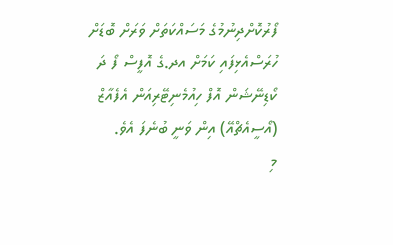ފޯރުކޮށްދިނުމުގެ މަސައްކަތަށް ވަރަށް ބޮޑަށް ހުރަސްއެޅިފައި ކަމަށް އދ.ގެ އޮފީސް ފޯ ދަ ކޯޑިނޭޝަން އޮފް ހިއުމެނިޓޭރިއަން އެފެއާޒް (އޯސީއެޗްއޭ) އިން ވަނީ ބުނެފަ އެވެ.
މި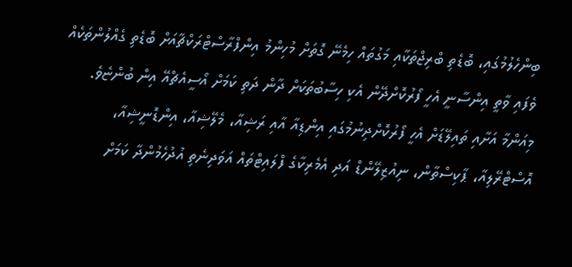ބިންހެލުމުގައި، ބޮޑެތި ބްރިޖްތަކާއި މަގުތައް ހިމެނޭ ގޮތަށް މުހިންމު އިންފްރާސްޓްރަކްޗާއަށް ބޮޑެތި ގެއްލުންތަކެއް ވެފައި ވާތީ އިންސާނީ އެހީ ފޯރުކޮށްދޭން އެކި ހިސާބުތަކަށް ދާން ދަތި ކަމަށް އޯސީއެޗްއޭ އިން ބުންޏެވެ.
މިއަންމާ އަށާއި ތައިލޭޑަށް އެހީ ފޯރުކޮށްދިނުމުގައި އިންޑިއާ އާއި ރަޝިއާ، މެލޭޝިއާ، އިންޑޮނީޝިއާ، އޮސްޓްރޭލިއާ، ޕާކިސްތާން، ނިއުޒިލޭންޑް އަދި އެމެރިކާގެ ފްލައިޓްތައް އަވަދިނެތި އުދުހެމުންދާ ކަމަށް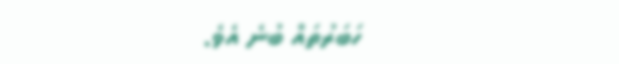ހަބަރުތައް ބުނެ އެވެ.